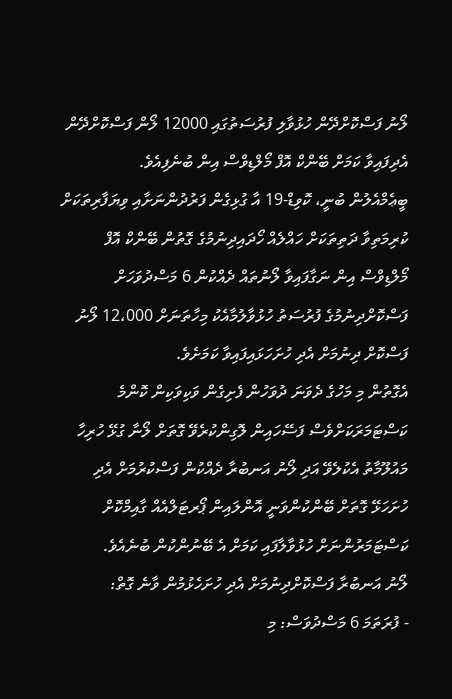ލޯނު ފަސްކޮށްދޭން ހުޅުވާލި ފުރުސަތުގައި 12000 ލޯން ފަސްކޮށްދޭން އެދިފައިވާ ކަމަށް ބޭންކް އޮފް މޯލްޑިވްސް އިން ބުނެފިއެވެ.
ބީޢެމްއެލުން ބުނީ، ކޮވިޑް-19 އާ ގުޅިގެން ފަރުދުންނަށާއި ވިޔަފާރިތަކަށް ކުރިމަތިވާ ދަތިތަކަށް ހައްލެއް ހޯދައިދިނުމުގެ ގޮތުން ބޭންކް އޮފް މޯލްޑިވްސް އިން ނަގާފައިވާ ލޯނުތައް ދެއްކުން 6 މަސްދުވަހަށް ފަސްކޮށްދިނުމުގެ ފުރުސަތު ހުޅުވާލުމާއެކު މިހާތަނަށް 12،000 ލޯނު ފަސްކޮށް ދިނުމަށް އެދި ހުށަހަޅައިފައިވާ ކަމަށެވެ.
އެގޮތުން މި މަހުގެ ދެވަނަ ދުވަހުން ފެށިގެން ވަކިވަކިން ކޮންމެ ކަސްޓަމަރަކަށްވެސް ފަސޭހައިން ލޮގިންކުރެވޭ ގޮތަށް ލޯނާ ގުޅޭ ހުރިހާ މައުލޫމާތު އެކުލެވޭ އަދި ލޯނު އަނބުރާ ދެއްކުން ފަސްކުރުމަށް އެދި ހުށަހަޅޭ ގޮތަށް ބޭންކުންވަނީ އޮންލައިން ޕޯރޓަލްއެއް ގާއިމްކޮށް ކަސްޓަމަރުންނަށް ހުޅުވާލާފައި ކަމަށް އެ ބޭނުންކުން ބުނެއެވެ.
ލޯނު އަނބުރާ ފަސްކޮށްދިނުމަށް އެދި ހުށަހެޅުމުން ވާނެ ގޮތް:
- ފުރަތަމަ 6 މަސްދުވަސް: މި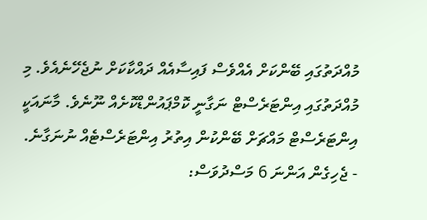މުއްދަތުގައި ބޭންކަށް އެއްވެސް ފައިސާއެއް ދައްކާކަށް ނުޖެހޭނެއެވެ. މި މުއްދަތުގައި އިންޓަރެސްޓް ނަގާނީ ކޮމްޕައުންޑްކޮށެއް ނޫނެވެ. މާނައަކީ އިންޓަރެސްޓް މައްޗަށް ބޭންކުން އިތުރު އިންޓަރެސްޓެއް ނުނަގާނެ.
- ޖެހިގެން އަންނަ 6 މަސްދުވަސް: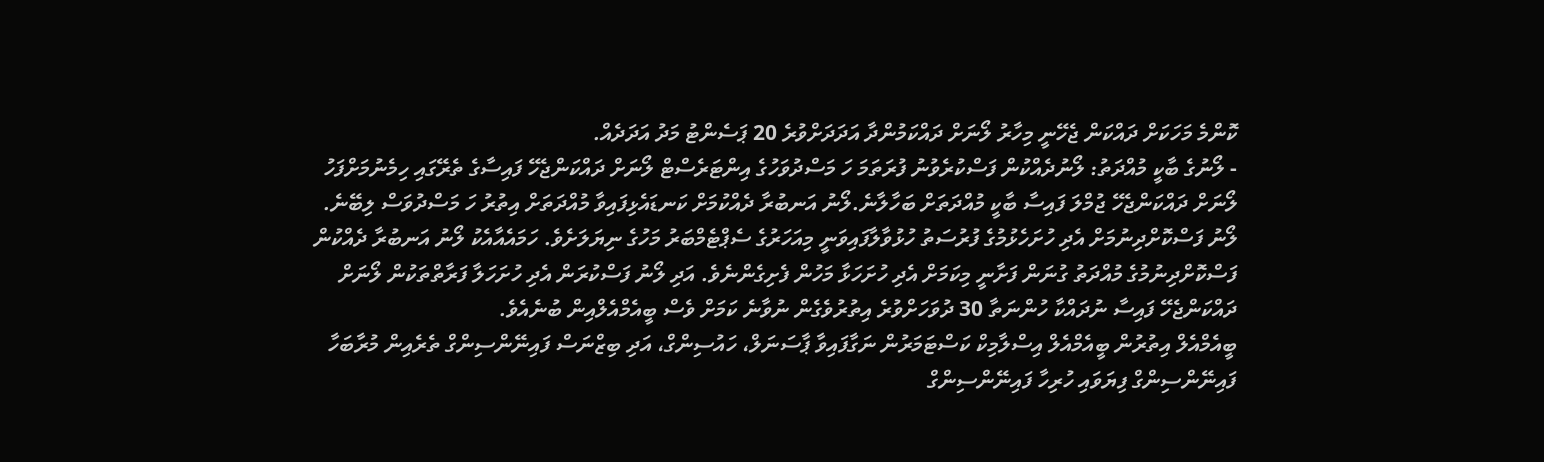ކޮންމެ މަހަކަށް ދައްކަން ޖެހޭނީ މިހާރު ލޯނަށް ދައްކަމުންދާ އަދަދަށްވުރެ 20 ޕަސެންޓު މަދު އަދަދެއް.
- ލޯނުގެ ބާކީ މުއްދަތު: ލޯނުދެއްކުން ފަސްކުރެވުނު ފުރަތަމަ ހަ މަސްދުވަހުގެ އިންޓަރެސްޓް ލޯނަށް ދައްކަންޖެހޭ ފައިސާގެ ތެރޭގައި ހިމެނުމަށްފަހު ލޯނަށް ދައްކަންޖެހޭ ޖުމްލަ ފައިސާ ބާކީ މުއްދަތަށް ބަހާލާނެ.ލޯނު އަނބުރާ ދެއްކުމަށް ކަނޑައެޅިފައިވާ މުއްދަތަށް އިތުރު ހަ މަސްދުވަސް ލިބޭނެ.
ލޯނު ފަސްކޮށްދިނުމަށް އެދި ހުށަހެޅުމުގެ ފުރުސަތު ހުޅުވާލާފައިވަނީ މިއަހަރުގެ ސެޕްޓެމްބަރު މަހުގެ ނިޔަލަށެވެ. ހަމައެއާއެކު ލޯނު އަނބުރާ ދެއްކުން ފަސްކޮށްދިނުމުގެ މުއްދަތު ގުނަން ފަށާނީ މިކަމަށް އެދި ހުށަހަޅާ މަހުން ފެށިގެންނެވެ. އަދި ލޯނު ފަސްކުރަން އެދި ހުށަހަލާ ފަރާތްތަކުން ލޯނަށް ދައްކަންޖެހޭ ފައިސާ ނުދައްކާ ހުންނަތާ 30 ދުވަހަށްވުރެ އިތުރުވެގެން ނުވާނެ ކަމަށް ވެސް ބީއެމްއެލްއިން ބުނެއެވެ.
ބީއެމްއެލް އިތުރުން ބީއެމްއެލް އިސްލާމިކް ކަސްޓަމަރުން ނަގާފައިވާ ޕާސަނަލް، ހައުސިންގް، އަދި ބިޒްނަސް ފައިނޭންސިންގް ތެރެއިން މުރާބަހާ ފައިނޭންސިންގް ފިޔަވައި ހުރިހާ ފައިނޭންސިންގް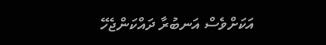އަކަށްވެސް އަނބުރާ ދައްކަންޖެހޭ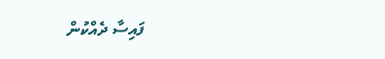ފައިސާ ދެއްކުން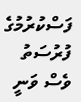ފަސްކުރުމުގެ ފުރުސަތު ވެސް ވަނީ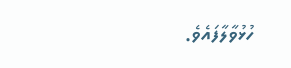ހުޅުވާލާފައެވެ.